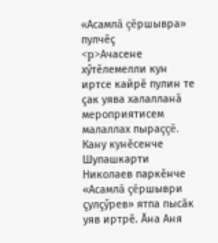«Асамлă çĕршывра» пулчĕç
<p>Ачасене хӳтĕлемелли кун иртсе кайрĕ пулин те çак уява халалланă мероприятисем малаллах пыраççĕ. Кану кунĕсенче Шупашкарти Николаев паркĕнче «Асамлă çĕршыври çулçӳрев» ятпа пысăк уяв иртрĕ. Ăна Аня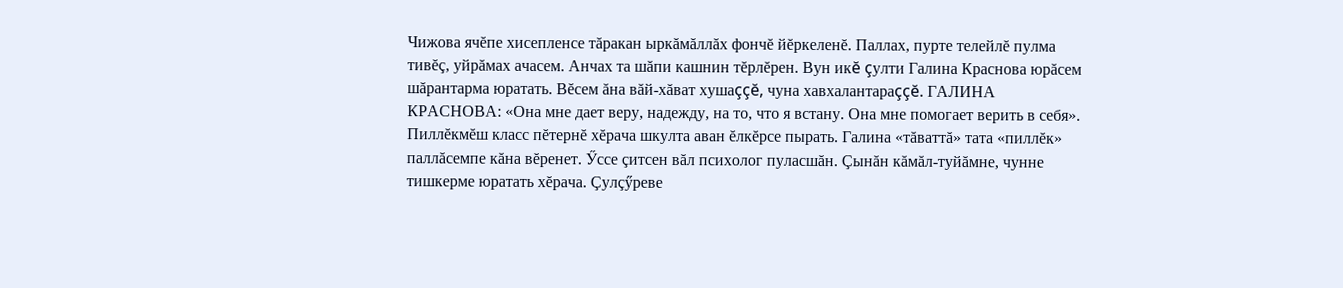Чижова ячĕпе хисепленсе тăракан ыркăмăллăх фончĕ йĕркеленĕ. Паллах, пурте телейлĕ пулма тивĕç, уйрăмах ачасем. Анчах та шăпи кашнин тĕрлĕрен. Вун икĕ çулти Галина Краснова юрăсем шăрантарма юратать. Вĕсем ăна вăй-хăват хушаççĕ, чуна хавхалантараççĕ. ГАЛИНА КРАСНОВА: «Она мне дает веру, надежду, на то, что я встану. Она мне помогает верить в себя». Пиллĕкмĕш класс пĕтернĕ хĕрача шкулта аван ĕлкĕрсе пырать. Галина «тăваттă» тата «пиллĕк» паллăсемпе кăна вĕренет. Ӳссе çитсен вăл психолог пуласшăн. Çынăн кăмăл-туйăмне, чунне тишкерме юратать хĕрача. Çулçӳреве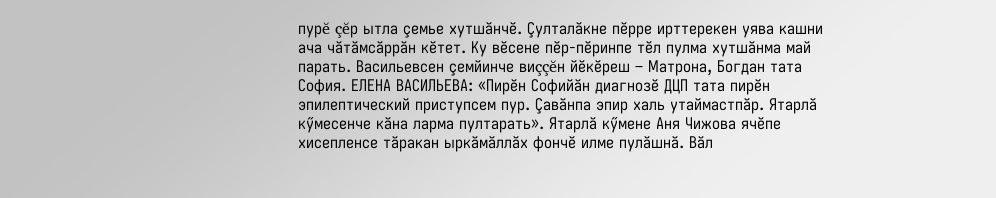пурĕ çĕр ытла çемье хутшăнчĕ. Çулталăкне пĕрре ирттерекен уява кашни ача чăтăмсăррăн кĕтет. Ку вĕсене пĕр-пĕринпе тĕл пулма хутшăнма май парать. Васильевсен çемйинче виççĕн йĕкĕреш – Матрона, Богдан тата София. ЕЛЕНА ВАСИЛЬЕВА: «Пирĕн Софийăн диагнозĕ ДЦП тата пирĕн эпилептический приступсем пур. Çавăнпа эпир халь утаймастпăр. Ятарлă кӳмесенче кăна ларма пултарать». Ятарлă кӳмене Аня Чижова ячĕпе хисепленсе тăракан ыркăмăллăх фончĕ илме пулăшнă. Вăл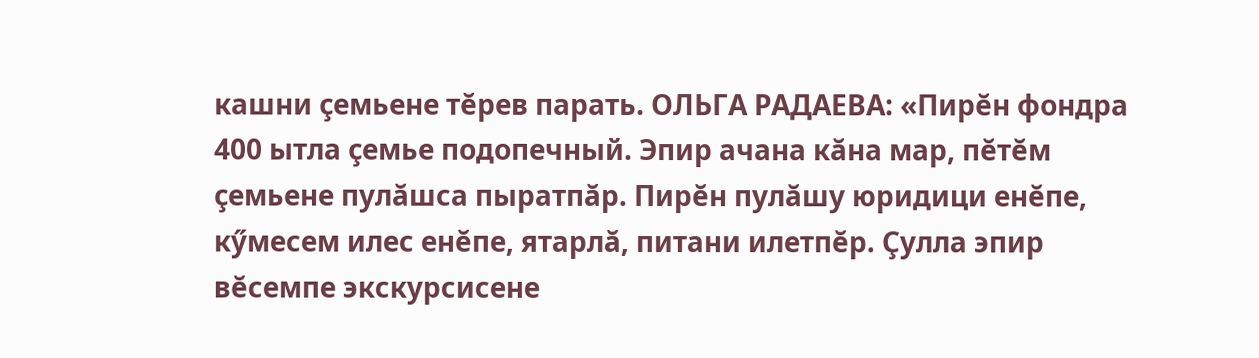кашни çемьене тĕрев парать. ОЛЬГА РАДАЕВА: «Пирĕн фондра 400 ытла çемье подопечный. Эпир ачана кăна мар, пĕтĕм çемьене пулăшса пыратпăр. Пирĕн пулăшу юридици енĕпе, кӳмесем илес енĕпе, ятарлă, питани илетпĕр. Çулла эпир вĕсемпе экскурсисене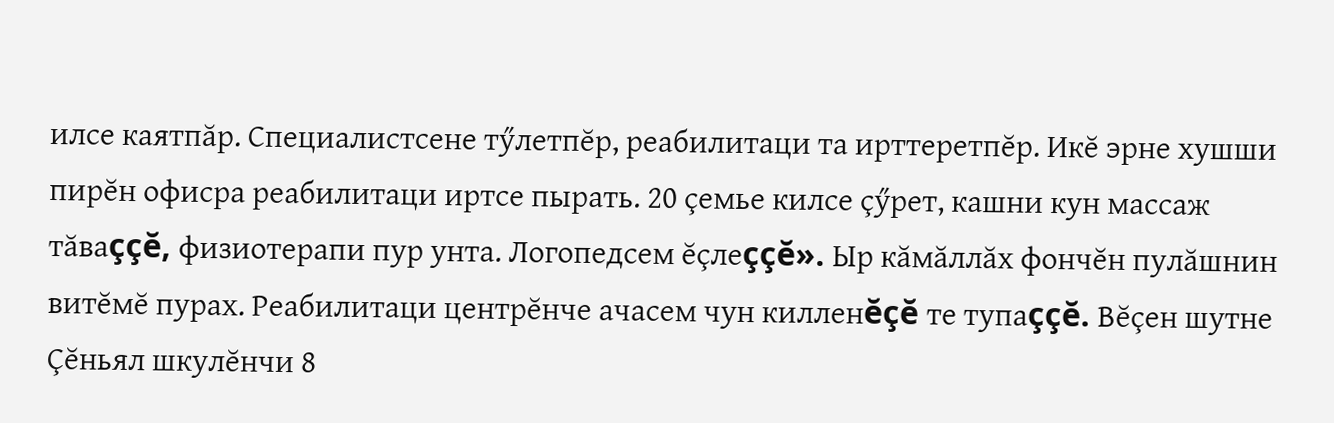илсе каятпăр. Специалистсене тӳлетпĕр, реабилитаци та ирттеретпĕр. Икĕ эрне хушши пирĕн офисра реабилитаци иртсе пырать. 20 çемье килсе çӳрет, кашни кун массаж тăваççĕ, физиотерапи пур унта. Логопедсем ĕçлеççĕ». Ыр кăмăллăх фончĕн пулăшнин витĕмĕ пурах. Реабилитаци центрĕнче ачасем чун килленĕçĕ те тупаççĕ. Вĕçен шутне Çĕньял шкулĕнчи 8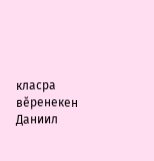класра вĕренекен Даниил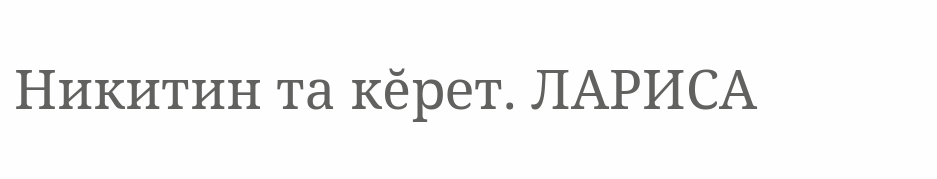Никитин та кĕрет. ЛАРИСА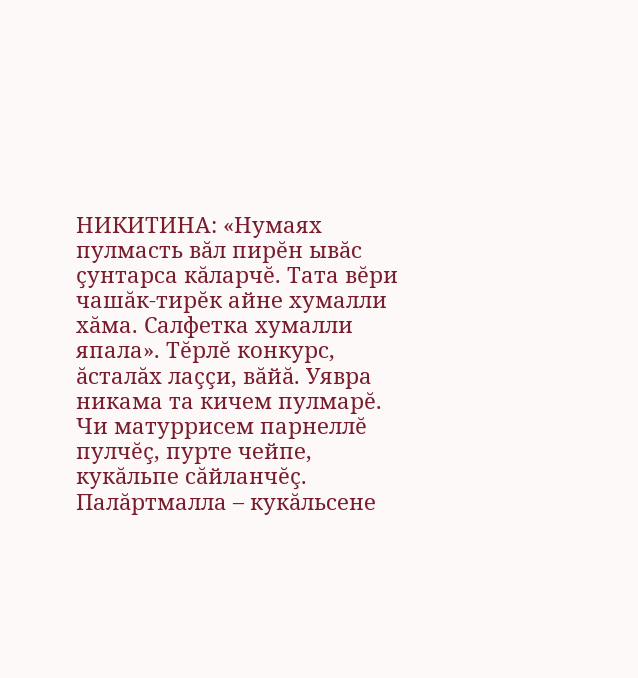НИКИТИНА: «Нумаях пулмасть вăл пирĕн ывăс çунтарса кăларчĕ. Тата вĕри чашăк-тирĕк айне хумалли хăма. Салфетка хумалли япала». Тĕрлĕ конкурс, ăсталăх лаççи, вăйă. Уявра никама та кичем пулмарĕ. Чи матуррисем парнеллĕ пулчĕç, пурте чейпе, кукăльпе сăйланчĕç. Палăртмалла – кукăльсене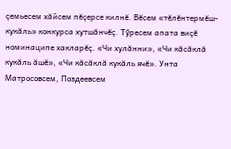çемьесем хăйсем пĕçерсе килнĕ. Вĕсем «тĕлĕнтермĕш-кукăль» конкурса хутшăнчĕç. Тӳресем апата виçĕ номинаципе хакларĕç. «Чи хулăнни», «Чи кăсăклă кукăль ăшĕ», «Чи кăсăклă кукăль ячĕ». Унта Матросовсем, Поздеевсем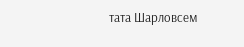тата Шарловсем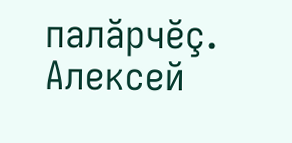палăрчĕç. Алексей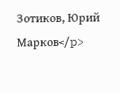Зотиков, Юрий Марков</p>